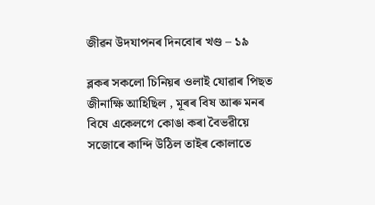জীৱন উদযাপনৰ দিনবোৰ খণ্ড – ১৯

ব্লকৰ সকলো চিনিয়ৰ ওলাই যোৱাৰ পিছত জীনাক্ষি আহিছিল , মূৰৰ বিষ আৰু মনৰ বিষে একেলগে কোঙা কৰা বৈভৱীয়ে সজোৰে কান্দি উঠিল তাইৰ কোলাতে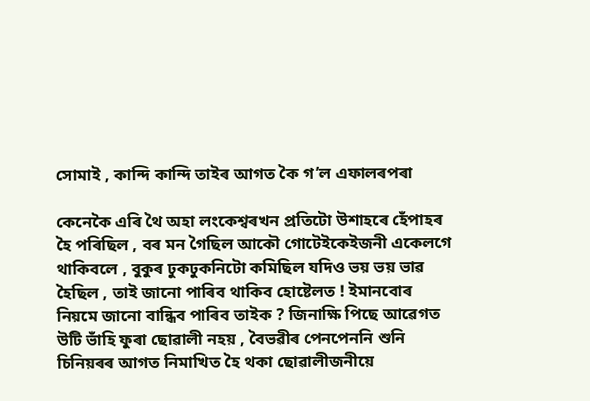সোমাই , কান্দি কান্দি তাইৰ আগত কৈ গ’ল এফালৰপৰা

কেনেকৈ এৰি থৈ অহা লংকেশ্বৰখন প্ৰতিটো উশাহৰে হেঁপাহৰ হৈ পৰিছিল , বৰ মন গৈছিল আকৌ গোটেইকেইজনী একেলগে থাকিবলে , বুকুৰ ঢুকঢুকনিটো কমিছিল যদিও ভয় ভয় ভাৱ হৈছিল , তাই জানো পাৰিব থাকিব হোষ্টেলত ! ইমানবোৰ নিয়মে জানো বান্ধিব পাৰিব তাইক ? জিনাক্ষি পিছে আৱেগত উটি ভাঁহি ফুৰা ছোৱালী নহয় , বৈভৱীৰ পেনপেননি শুনি চিনিয়ৰৰ আগত নিমাখিত হৈ থকা ছোৱালীজনীয়ে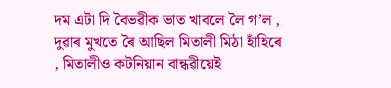দম এটা দি বৈভৱীক ভাত খাবলে লৈ গ’ল , দুৱাৰ মুখতে ৰৈ আছিল মিতালী মিঠা হাঁহিৰে , মিতালীও কটনিয়ান বান্ধৱীয়েই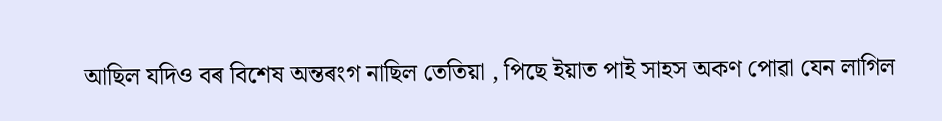আছিল যদিও বৰ বিশেষ অন্তৰংগ নাছিল তেতিয়া , পিছে ইয়াত পাই সাহস অকণ পোৱা যেন লাগিল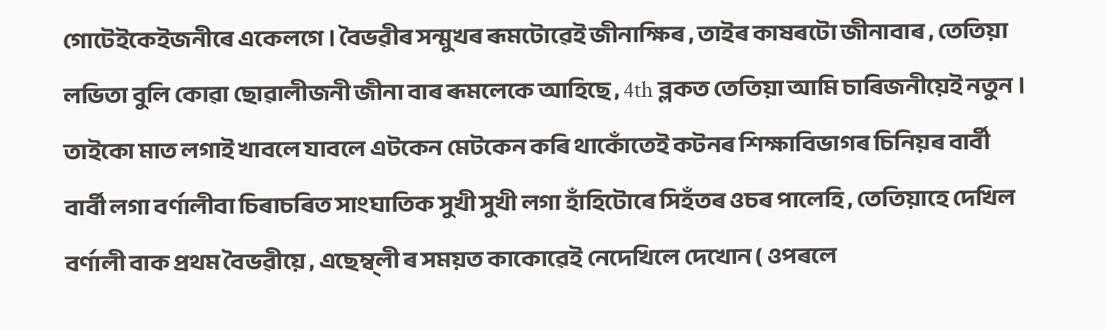গোটেইকেইজনীৰে একেলগে । বৈভৱীৰ সন্মুখৰ ৰূমটোৱেই জীনাক্ষিৰ , তাইৰ কাষৰটো জীনাবাৰ , তেতিয়া লভিতা বুলি কোৱা ছোৱালীজনী জীনা বাৰ ৰূমলেকে আহিছে , 4th ব্লকত তেতিয়া আমি চাৰিজনীয়েই নতুন । তাইকো মাত লগাই খাবলে যাবলে এটকেন মেটকেন কৰি থাকোঁতেই কটনৰ শিক্ষাবিভাগৰ চিনিয়ৰ বাৰ্বী বাৰ্বী লগা বৰ্ণালীবা চিৰাচৰিত সাংঘাতিক সুখী সুখী লগা হাঁহিটোৰে সিহঁতৰ ওচৰ পালেহি , তেতিয়াহে দেখিল বৰ্ণালী বাক প্ৰথম বৈভৱীয়ে , এছেম্ব্লী ৰ সময়ত কাকোৱেই নেদেখিলে দেখোন ( ওপৰলে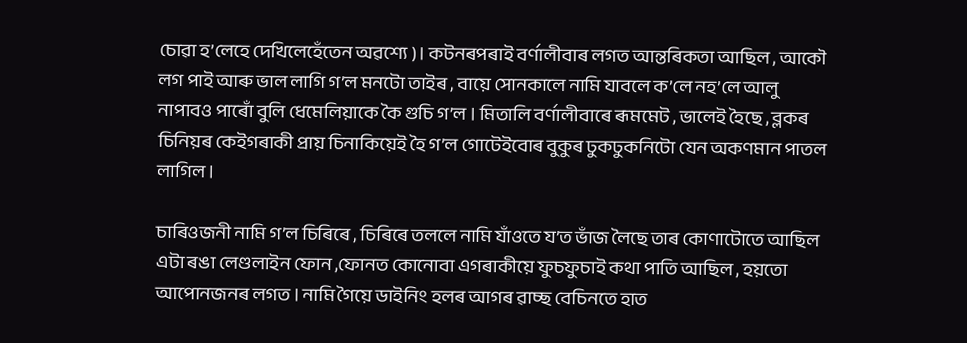চোৱা হ’লেহে দেখিলেহেঁতেন অৱশ্যে )। কটনৰপৰাই বৰ্ণালীবাৰ লগত আন্তৰিকতা আছিল , আকৌ লগ পাই আৰু ভাল লাগি গ’ল মনটো তাইৰ , বায়ে সোনকালে নামি যাবলে ক’লে নহ’লে আলু নাপাবও পাৰোঁ বুলি ধেমেলিয়াকে কৈ গুচি গ’ল । মিতালি বৰ্ণালীবাৰে ৰূমমেট , ভালেই হৈছে , ব্লকৰ চিনিয়ৰ কেইগৰাকী প্ৰায় চিনাকিয়েই হৈ গ’ল গোটেইবোৰ বুকুৰ ঢুকঢুকনিটো যেন অকণমান পাতল লাগিল ।

চাৰিওজনী নামি গ’ল চিৰিৰে , চিৰিৰে তললে নামি যাঁওতে য’ত ভাঁজ লৈছে তাৰ কোণাটোতে আছিল এটা ৰঙা লেণ্ডলাইন ফোন ,ফোনত কোনোবা এগৰাকীয়ে ফুচফুচাই কথা পাতি আছিল , হয়তো আপোনজনৰ লগত । নামি গৈয়ে ডাইনিং হলৰ আগৰ ৱাচ্ছ বেচিনতে হাত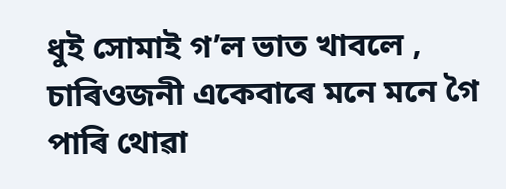ধুই সোমাই গ’ল ভাত খাবলে , চাৰিওজনী একেবাৰে মনে মনে গৈ পাৰি থোৱা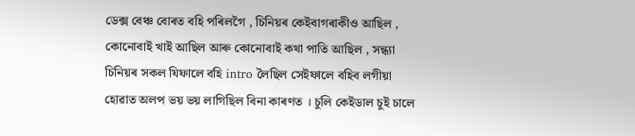ডেক্স বেঞ্চ বোৰত বহি পৰিলগৈ , চিনিয়ৰ কেইবাগৰাকীও আছিল , কোনোবাই খাই আছিল আৰু কোনোবাই কথা পাতি আছিল , সন্ধ্যা চিনিয়ৰ সকল যিফালে বহি intro লৈছিল সেইফালে বহিব লগীয়া হোৱাত অলপ ভয় ভয় লাগিছিল বিনা কাৰণত । চুলি কেইডাল চুই চালে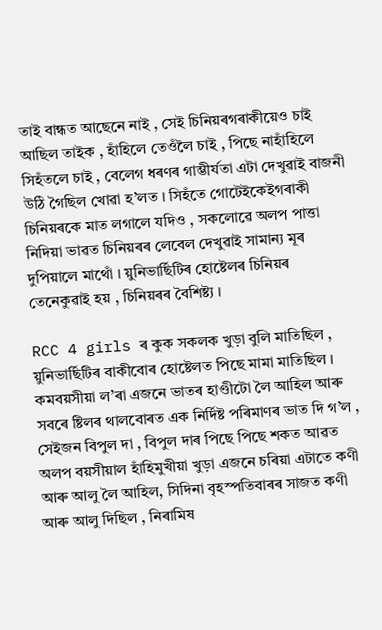তাই বান্ধত আছেনে নাই , সেই চিনিয়ৰগৰাকীয়েও চাই আছিল তাইক , হাঁহিলে তেওঁলৈ চাই , পিছে নাহাঁহিলে সিহঁতলে চাই , বেলেগ ধৰণৰ গাম্ভীৰ্যতা এটা দেখুৱাই বাজনী উঠি গৈছিল খোৱা হ’লত । সিহঁতে গোটেইকেইগৰাকী চিনিয়ৰকে মাত লগালে যদিও , সকলোৱে অলপ পাত্তা নিদিয়া ভাৱত চিনিয়ৰৰ লেবেল দেখুৱাই সামান্য মূৰ দুপিয়ালে মাথোঁ । য়ুনিভাৰ্ছিটিৰ হোষ্টেলৰ চিনিয়ৰ তেনেকুৱাই হয় , চিনিয়ৰৰ বৈশিষ্ট্য ।

RCC 4 girls ৰ কুক সকলক খুড়া বুলি মাতিছিল , য়ুনিভাৰ্ছিটিৰ বাকীবোৰ হোষ্টেলত পিছে মামা মাতিছিল । কমবয়সীয়া ল’ৰা এজনে ভাতৰ হাণ্ডীটো লৈ আহিল আৰু সবৰে ষ্টিলৰ থালবোৰত এক নিৰ্দিষ্ট পৰিমাণৰ ভাত দি গ’ল , সেইজন বিপুল দা , বিপুল দাৰ পিছে পিছে শকত আৱত অলপ বয়সীয়াল হাঁহিমুখীয়া খুড়া এজনে চৰিয়া এটাতে কণী আৰু আলু লৈ আহিল, সিদিনা বৃহস্পতিবাৰৰ সাজত কণী আৰু আলু দিছিল , নিৰামিষ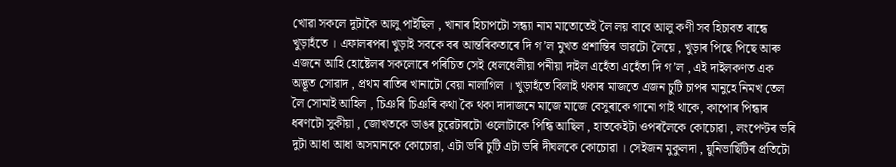খোৱা সকলে দুটাকৈ আলু পাইছিল , খানাৰ হিচাপটো সন্ধ্যা নাম মাতোতেই লৈ লয় বাবে আলু কণী সব হিচাবত ৰান্ধে খুড়াহঁতে । এফালৰপৰা খুড়াই সবকে বৰ আন্তৰিকতাৰে দি গ’ল মুখত প্ৰশান্তিৰ ভাৱটো লৈয়ে , খুড়াৰ পিছে পিছে আৰু এজনে আহি হোষ্টেলৰ সকলোৰে পৰিচিত সেই ধেলধেলীয়া পনীয়া দাইল এহেঁতা এহেঁতা দি গ’ল , এই দাইলকণত এক অদ্ভূত সোৱাদ , প্ৰথম ৰাতিৰ খানাটো বেয়া নালাগিল । খুড়াহঁতে বিলাই থকাৰ মাজতে এজন চুটি চাপৰ মানুহে নিমখ তেল লৈ সোমাই আহিল , চিঞৰি চিঞৰি কথা কৈ থকা দাদাজনে মাজে মাজে বেসুৰাকে গানো গাই থাকে, কাপোৰ পিন্ধাৰ ধৰণটো সুকীয়া , জোখতকে ডাঙৰ চুৱেটাৰটো ওলোটাকে পিন্ধি আছিল , হাতকেইটা ওপৰলৈকে কোচোৱা , লংপেণ্টৰ ভৰি দুটা আধা আধা অসমানকে কোচোৱা, এটা ভৰি চুটি এটা ভৰি দীঘলকে কোচোৱা । সেইজন মুকুলদা , য়ুনিভাৰ্ছিটিৰ প্ৰতিটো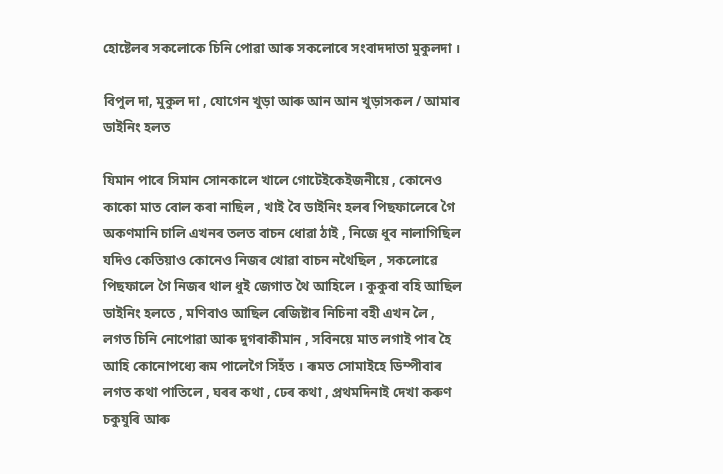হোষ্টেলৰ সকলোকে চিনি পোৱা আৰু সকলোৰে সংবাদদাতা মুকুলদা ।

বিপুল দা, মুকুল দা , যোগেন খুড়া আৰু আন আন খুড়াসকল / আমাৰ ডাইনিং হলত

যিমান পাৰে সিমান সোনকালে খালে গোটেইকেইজনীয়ে , কোনেও কাকো মাত বোল কৰা নাছিল , খাই বৈ ডাইনিং হলৰ পিছফালেৰে গৈ অকণমানি চালি এখনৰ তলত বাচন ধোৱা ঠাই , নিজে ধুব নালাগিছিল যদিও কেতিয়াও কোনেও নিজৰ খোৱা বাচন নথৈছিল , সকলোৱে পিছফালে গৈ নিজৰ থাল ধুই জেগাত থৈ আহিলে । কুকুবা বহি আছিল ডাইনিং হলতে , মণিবাও আছিল ৰেজিষ্টাৰ নিচিনা বহী এখন লৈ , লগত চিনি নোপোৱা আৰু দুগৰাকীমান , সবিনয়ে মাত লগাই পাৰ হৈ আহি কোনোপধ্যে ৰূম পালেগৈ সিহঁত । ৰূমত সোমাইহে ডিম্পীবাৰ লগত কথা পাতিলে , ঘৰৰ কথা , ঢেৰ কথা , প্ৰথমদিনাই দেখা কৰুণ চকুযুৰি আৰু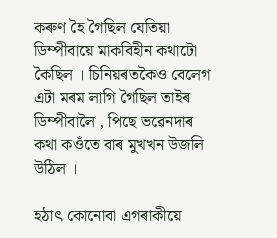কৰুণ হৈ গৈছিল যেতিয়া ডিম্পীবায়ে মাকবিহীন কথাটো কৈছিল । চিনিয়ৰতকৈও বেলেগ এটা মৰম লাগি গৈছিল তাইৰ ডিম্পীবালৈ , পিছে ভৱেনদাৰ কথা কওঁতে বাৰ মুখখন উজলি উঠিল ।

হঠাৎ কোনোবা এগৰাকীয়ে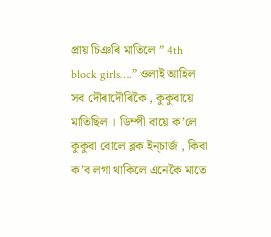প্ৰায় চিঞৰি মাতিলে ” 4th block girls….” ওলাই আহিল সব দৌৰাদৌৰিকৈ , কুকুবায়ে মাতিছিল । ডিম্পী বায়ে ক’লে কুকুবা বোলে ব্লক ইন্চাৰ্জ , কিবা ক’ব লগা থাকিলে এনেকৈ মাতে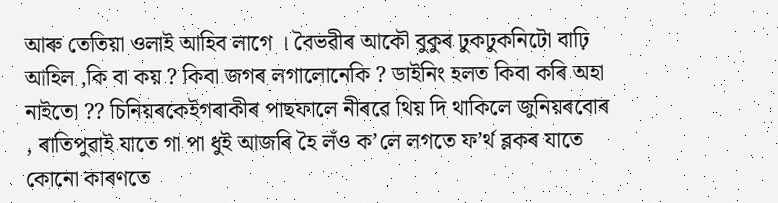আৰু তেতিয়া ওলাই আহিব লাগে । বৈভৱীৰ আকৌ বুকুৰ ঢুকঢুকনিটো বাঢ়ি আহিল ,কি বা কয় ? কিবা জগৰ লগালোনেকি ? ডাইনিং হলত কিবা কৰি অহা নাইতো ?? চিনিয়ৰকেইগৰাকীৰ পাছফালে নীৰৱে থিয় দি থাকিলে জুনিয়ৰবোৰ , ৰাতিপুৱাই যাতে গা পা ধুই আজৰি হৈ লঁও ক’লে লগতে ফ’ৰ্থ ব্লকৰ যাতে কোনো কাৰণতে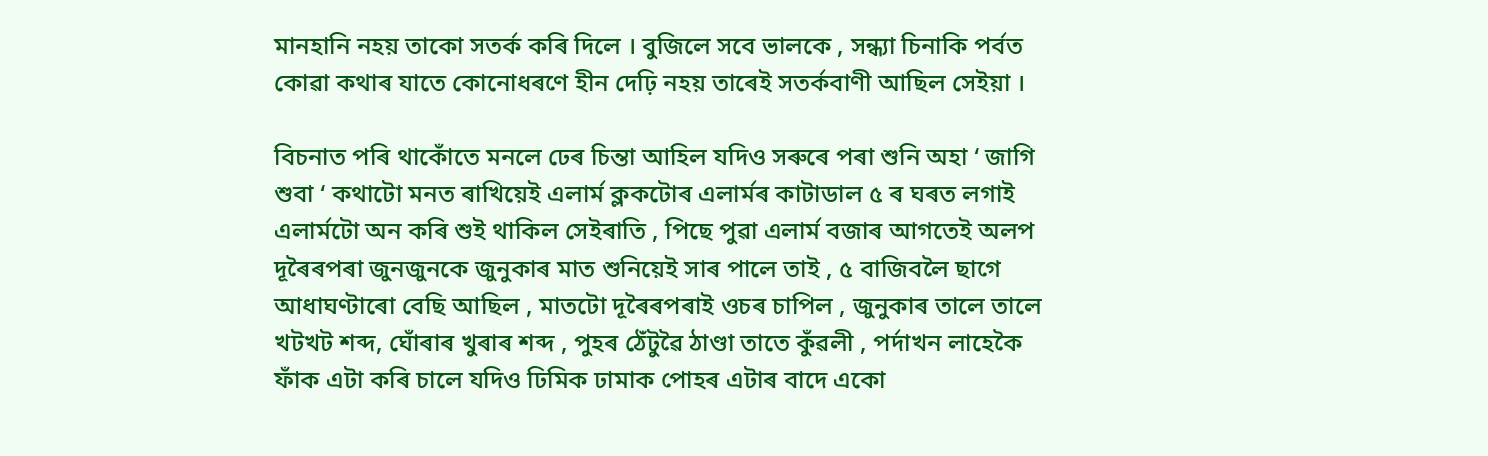মানহানি নহয় তাকো সতৰ্ক কৰি দিলে । বুজিলে সবে ভালকে , সন্ধ্যা চিনাকি পৰ্বত কোৱা কথাৰ যাতে কোনোধৰণে হীন দেঢ়ি নহয় তাৰেই সতৰ্কবাণী আছিল সেইয়া ।

বিচনাত পৰি থাকোঁতে মনলে ঢেৰ চিন্তা আহিল যদিও সৰুৰে পৰা শুনি অহা ‘ জাগি শুবা ‘ কথাটো মনত ৰাখিয়েই এলাৰ্ম ক্লকটোৰ এলাৰ্মৰ কাটাডাল ৫ ৰ ঘৰত লগাই এলাৰ্মটো অন কৰি শুই থাকিল সেইৰাতি , পিছে পুৱা এলাৰ্ম বজাৰ আগতেই অলপ দূৰৈৰপৰা জুনজুনকে জুনুকাৰ মাত শুনিয়েই সাৰ পালে তাই , ৫ বাজিবলৈ ছাগে আধাঘণ্টাৰো বেছি আছিল , মাতটো দূৰৈৰপৰাই ওচৰ চাপিল , জুনুকাৰ তালে তালে খটখট শব্দ, ঘোঁৰাৰ খুৰাৰ শব্দ , পুহৰ ঠেঁটুৱৈ ঠাণ্ডা তাতে কুঁৱলী , পৰ্দাখন লাহেকৈ ফাঁক এটা কৰি চালে যদিও ঢিমিক ঢামাক পোহৰ এটাৰ বাদে একো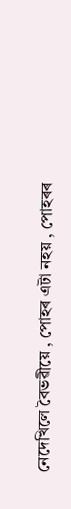নেদেখিলে বৈভৱীয়ে , পোহৰ এটা নহয় , পোহৰৰ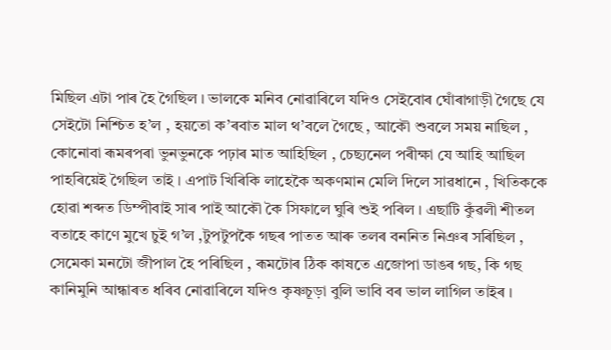মিছিল এটা পাৰ হৈ গৈছিল । ভালকে মনিব নোৱাৰিলে যদিও সেইবোৰ ঘোঁৰাগাড়ী গৈছে যে সেইটো নিশ্চিত হ’ল , হয়তো ক’ৰবাত মাল থ’বলে গৈছে , আকৌ শুবলে সময় নাছিল , কোনোবা ৰূমৰপৰা ভুনভুনকে পঢ়াৰ মাত আহিছিল , চেছ্যনেল পৰীক্ষা যে আহি আছিল পাহৰিয়েই গৈছিল তাই । এপাট খিৰিকি লাহেকৈ অকণমান মেলি দিলে সাৱধানে , খিতিককে হোৱা শব্দত ডিম্পীবাই সাৰ পাই আকৌ কৈ সিফালে ঘুৰি শুই পৰিল । এছাটি কুঁৱলী শীতল বতাহে কাণে মুখে চুই গ’ল ,টুপটুপকৈ গছৰ পাতত আৰু তলৰ বননিত নিঞৰ সৰিছিল , সেমেকা মনটো জীপাল হৈ পৰিছিল , ৰূমটোৰ ঠিক কাষতে এজোপা ডাঙৰ গছ, কি গছ কানিমুনি আন্ধাৰত ধৰিব নোৱাৰিলে যদিও কৃষ্ণচূড়া বুলি ভাবি বৰ ভাল লাগিল তাইৰ ।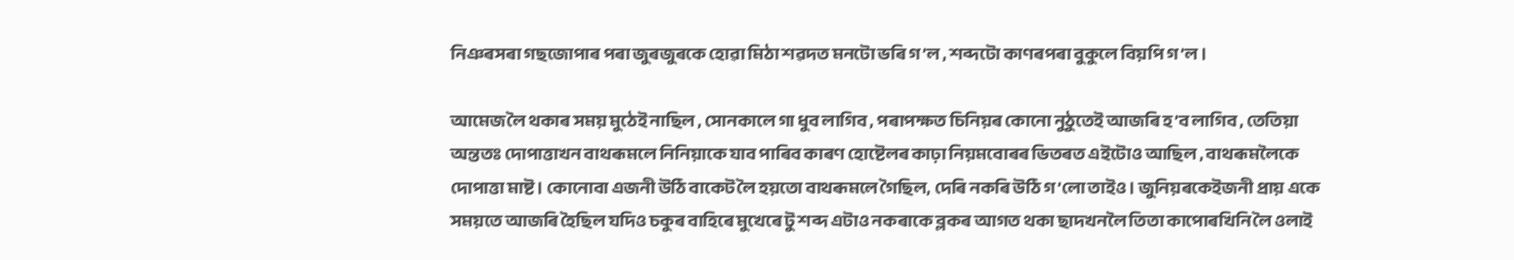নিঞৰসৰা গছজোপাৰ পৰা জুৰজুৰকে হোৱা মিঠা শৱদত মনটো ভৰি গ’ল , শব্দটো কাণৰপৰা বুকুলে বিয়পি গ’ল ।

আমেজ লৈ থকাৰ সময় মুঠেই নাছিল , সোনকালে গা ধুব লাগিব , পৰাপক্ষত চিনিয়ৰ কোনো নুঠুতেই আজৰি হ’ব লাগিব , তেতিয়া অন্ততঃ দোপাত্তাখন বাথৰূমলে নিনিয়াকে যাব পাৰিব কাৰণ হোষ্টেলৰ কাঢ়া নিয়মবোৰৰ ভিতৰত এইটোও আছিল , বাথৰূমলৈকে দোপাত্তা মাষ্ট । কোনোবা এজনী উঠি বাকেট লৈ হয়তো বাথৰূমলে গৈছিল, দেৰি নকৰি উঠি গ’লো তাইও । জুনিয়ৰকেইজনী প্ৰায় একে সময়তে আজৰি হৈছিল যদিও চকুৰ বাহিৰে মুখেৰে টু শব্দ এটাও নকৰাকে ব্লকৰ আগত থকা ছাদখনলৈ তিতা কাপোৰখিনি লৈ ওলাই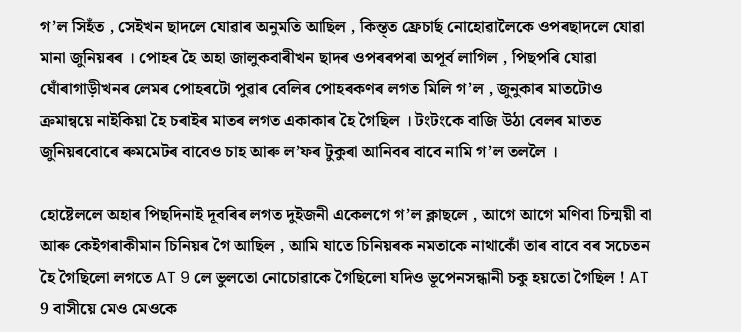গ’ল সিহঁত , সেইখন ছাদলে যোৱাৰ অনুমতি আছিল , কিন্ত্ত ফ্ৰেচাৰ্ছ নোহোৱালৈকে ওপৰছাদলে যোৱা মানা জুনিয়ৰৰ । পোহৰ হৈ অহা জালুকবাৰীখন ছাদৰ ওপৰৰপৰা অপূৰ্ব লাগিল , পিছপৰি যোৱা ঘোঁৰাগাড়ীখনৰ লেমৰ পোহৰটো পুৱাৰ বেলিৰ পোহৰকণৰ লগত মিলি গ’ল , জুনুকাৰ মাতটোও ক্ৰমান্বয়ে নাইকিয়া হৈ চৰাইৰ মাতৰ লগত একাকাৰ হৈ গৈছিল । টংটংকে বাজি উঠা বেলৰ মাতত জুনিয়ৰবোৰে ৰুমমেটৰ বাবেও চাহ আৰু ল’ফৰ টুকুৰা আনিবৰ বাবে নামি গ’ল তললৈ ।

হোষ্টেললে অহাৰ পিছদিনাই দূবৰিৰ লগত দুইজনী একেলগে গ’ল ক্লাছলে , আগে আগে মণিবা চিন্ময়ী বা আৰু কেইগৰাকীমান চিনিয়ৰ গৈ আছিল , আমি যাতে চিনিয়ৰক নমতাকে নাথাকোঁ তাৰ বাবে বৰ সচেতন হৈ গৈছিলো লগতে AT 9 লে ভুলতো নোচোৱাকে গৈছিলো যদিও ভূপেনসন্ধানী চকু হয়তো গৈছিল ! AT 9 বাসীয়ে মেও মেওকে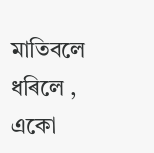মাতিবলে ধৰিলে , একো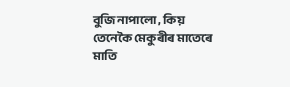বুজি নাপালো , কিয় তেনেকৈ মেকুৰীৰ মাতেৰে মাতি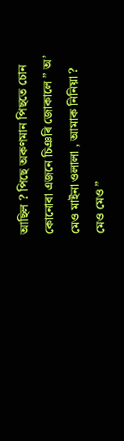আছিল ? পিছে অকণমান পিছতে চোন কোনোবা এজনে চিঞৰি জোকালে ” অ’ মেও মাইনা ওলালা , আমাক নিনিয়া ? মেও মেও ”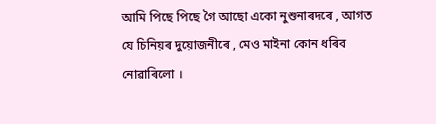আমি পিছে পিছে গৈ আছো একো নুশুনাৰদৰে , আগত যে চিনিয়ৰ দুয়োজনীৰে , মেও মাইনা কোন ধৰিব নোৱাৰিলো ।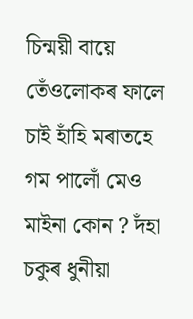চিন্ময়ী বায়ে তেঁওলোকৰ ফালে চাই হাঁহি মৰাতহে গম পালোঁ মেও মাইনা কোন ? দঁহা চকুৰ ধুনীয়া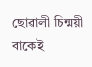ছোৱালী চিন্ময়ী বাকেই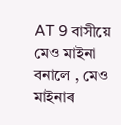AT 9 বাসীয়ে মেও মাইনা বনালে , মেও মাইনাৰ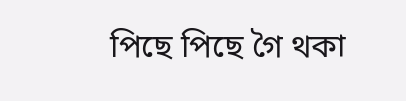পিছে পিছে গৈ থকা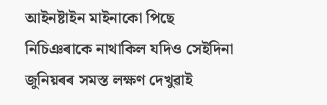আইনষ্টাইন মাইনাকো পিছে নিচিঞৰাকে নাথাকিল যদিও সেইদিনা জুনিয়ৰৰ সমস্ত লক্ষণ দেখুৱাই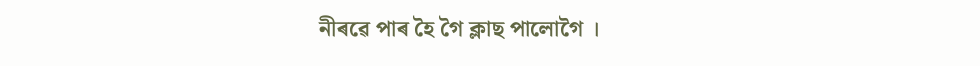নীৰৱে পাৰ হৈ গৈ ক্লাছ পালোগৈ ।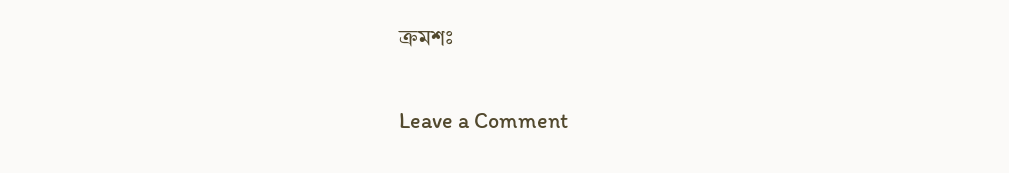ক্ৰমশঃ

Leave a Comment